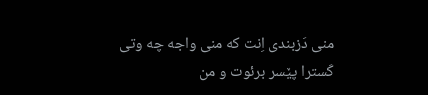منی دَزبندی اِنت که منی واجه چه وتی کَسترا پێسر برئوت و من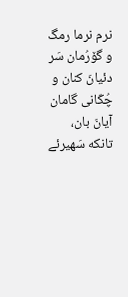نرم نرما رمگ و گۆرُمان سَر دئیانَ کنان و چُکّانی گامان آیانَ بان، تانکه سَهیرئے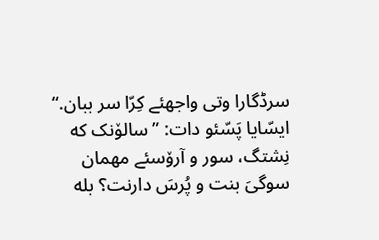سرڈگارا وتی واجهئے کِرّا سر ببان.“
ایسّایا پَسّئو دات: ”سالۆنک که نِشتگ، سور و آرۆسئے مهمان سوگیَ بنت و پُرسَ دارنت؟ بله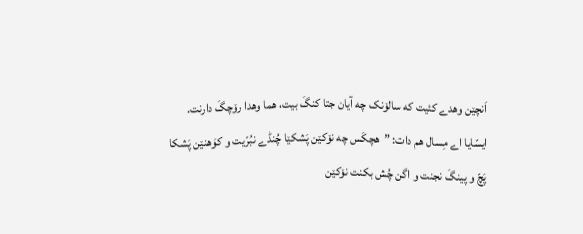اَنچێن وهدے کئیت که سالۆنک چه آیان جتا کنگَ بیت، هما وهدا رۆچگَ دارنت.
ایسّایا اے مِسال هم دات: ”هچکَس چه نۆکێن پَشکێا چُنڈے نبُرّیت و کوَهنێن پَشکا پَچّ و پینگَ نجنت و اگن چُش بکنت نۆکێن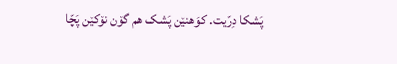پَشکا دِرّیت. کوَهنێن پَشک هم گۆن نۆکێن پَچّا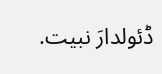ڈئولدارَ نبیت.